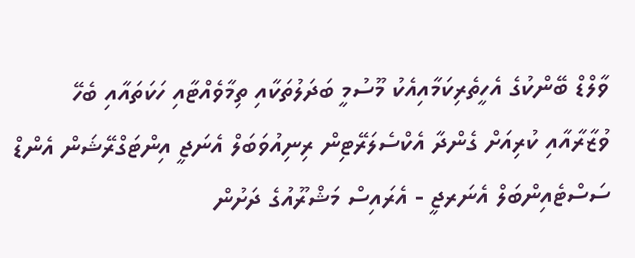ވާލްޑް ބޭންކުގެ އެހީތެރިކަމާއިއެކު މޫސުމީ ބަދަލުތަކާއި ތިމާވެއްޓާއި ހަކަތައާއި ބެހޭ ވުޒާރާއާއި ކުރިއަށް ގެންދާ އެކްސެލަރޭޓިން ރިނިއުވަބަލް އެނަޖީ އިންޓަގްރޭޝަން އެންޑް ސަސްޓެއިންބަލް އެނަރޖީ - އެރައިސް މަޝްރޫއުގެ ދަށުން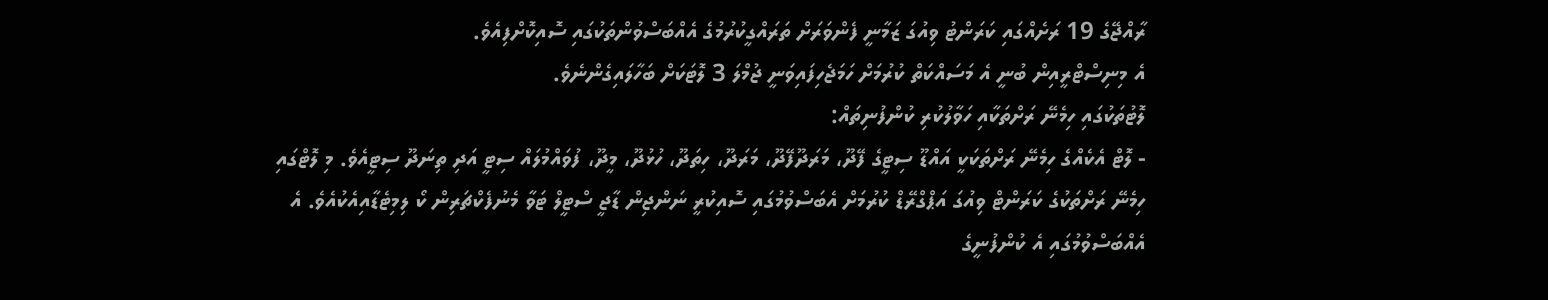ރާއްޖޭގެ 19 ރަށެއްގައި ކަރަންޓު ވިއުގަ ޒަމާނީ ފެންވަރަށް ތަރައްގީކުރުމުގެ އެއްބަސްވުންތަކުގައި ސޮއިކޮށްފިއެވެ.
އެ މިނިސްޓްރީއިން ބުނީ އެ މަސައްކަތް ކުރުމަށް ހަމަޖެހިފައިވަނީ ޖުމްލަ 3 ލޮޓަކަށް ބަހާލައިގެންނެވެ.
ލޮޓުތަކުގައި ހިމެނޭ ރަށްތަކާއި ހަވާލުކުރި ކުންފުނިތައް:
- ލޮޓް އެކެއްގެ ހިމެނޭ ރަށްތަކަކީ އައްޑޫ ސިޓީގެ ފޭދޫ، މަރަދޫފޭދޫ، މަރަދޫ، ހިތަދޫ، ހުޅުދޫ، މީދޫ، ފުވައްމުލައް ސިޓީ އަދި ތިނަދޫ ސިޓީއެވެ. މި ލޮޓްގައި ހިމެނޭ ރަށްތަކުގެ ކަރަންޓް ވިއުގަ އަޕްގްރޭޑް ކުރުމަށް އެބަސްވުމުގައި ސޮއިކުރީ ނަންޖިން ޑާޖީ ސްޓީލް ޓަވާ މެނުފެކްޗަރިން ކޯ ލިމިޓެޑާއިއެކުއެވެ. އެ އެއްބަސްވުމުގައި އެ ކުންފުނީގެ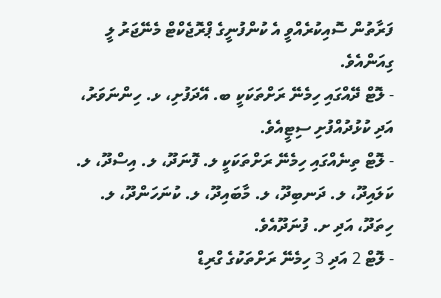ފަރާތުން ސޮއިކުރެއްވީ އެ ކުންފުނީގެ ޕްރޮޖެކްޓް މެނޭޖަރު ލީ ގިއަންއެވެ.
- ލޮޓް ދޭއްގައި ހިމެނޭ ރަށްތަކަކީ ބ. އޭދަފުށި، ޅ. ހިންނަވަރު، އަދި ކުޅުދުއްފުށި ސިޓީއެވެ.
- ލޮޓް ތިނެއްގައި ހިމެނޭ ރަށްތަކަކީ ލ. ފޮނަދޫ، ލ. އިސްދޫ، ލ. ކަލައިދޫ، ލ. ދަނބިދޫ، ލ. މާބައިދޫ، ލ. ކުނަހަންދޫ، ލ. ހިތަދޫ، އަދި ށ. ފުނަދޫއެވެ.
- ލޮޓް 2 އަދި 3 ހިމެނޭ ރަށްތަކުގެ ގްރިޑް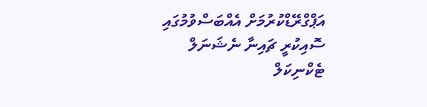އަޕްގްރޭޑްކުރުމަށް އެއްބަސްވުމުގައި ސޮއިކުރީ ޗައިނާ ނެޝަނަލް ޓެކްނިކަލް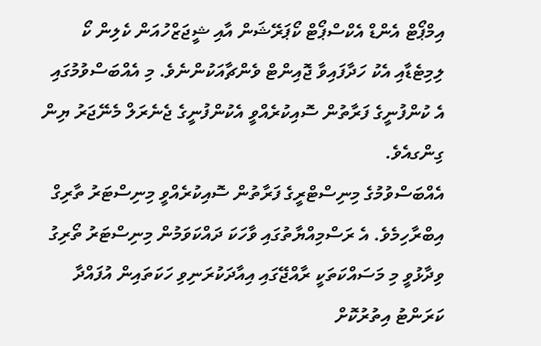އިމްޕޯޓް އެންޑް އެކްސްޕޯޓް ކޯޕަރޭޝަން އާއި ޝީޖަޒްހުއަން ކެލިން ކޯ ލިމިޓެޑާއި އެކު ހަދާފައިވާ ޖޮއިންޓް ވެންޗާއަކުންނެވެ. މި އެއްބަސްވުމުގައި އެ ކުންފުނީގެ ފަރާތުން ސޮއިކުރެއްވީ އެކުންފުނީގެ ޖެނެރަލް މެނޭޖަރު ޔިން ގިންގއެވެ.
އެއްބަސްވުމުގެ މިނިސްޓްރީގެ ފަރާތުން ސޮއިކުރެއްވީ މިނިސްޓަރު ތާރިގް އިބްރާހިމެވެ. އެ ރަސްމިއްޔާތުގައި ވާހަކަ ދައްކަވަމުން މިނިސްޓަރު ތޯރިގު ވިދާޅުވީ މި މަސައްކަތަކީ ރާއްޖޭގައި އިއާދަކުރަނިވި ހަކަތައިން އުފައްދާ ކަރަންޓު އިތުރުކޮށް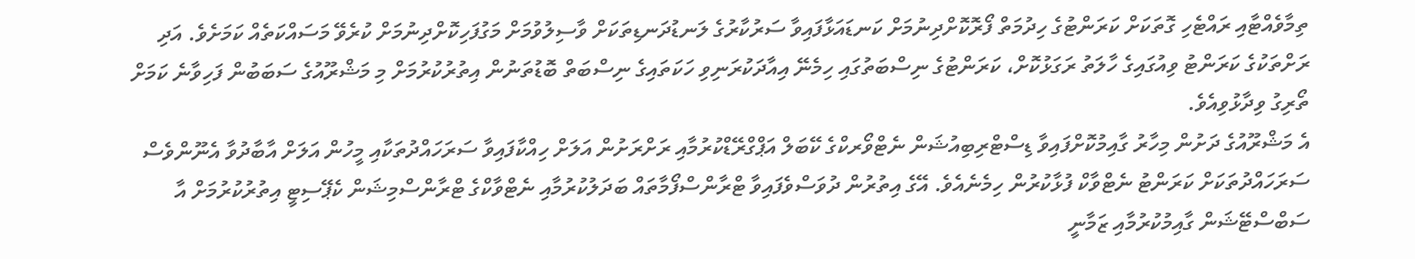ތިމާވެއްޓާއި ރައްޓެހި ގޮތަކަށް ކަރަންޓުގެ ހިދުމަތް ފޯރޮކޮށްދިނުމަށް ކަނޑައަޅާފައިވާ ސަރުކާރުގެ ލަނޑުދަނޑިތަކަށް ވާސިލުވުމަށް މަގުފަހިކޮށްދިނުމަށް ކުރެވޭ މަސައްކަތެއް ކަމަށެވެ. އަދި ރަށްތަކުގެ ކަރަންޓު ވިއުގައިގެ ހާލަތު ރަގަޅުކޮށް، ކަރަންޓުގެ ނިސްބަތުގައި ހިމެނޭ އިއާދަކުރަނިވި ހަކަތައިގެ ނިސްބަތް ބޮޑުތަނުން އިތުރުކުރުމަށް މި މަޝްރޫއުގެ ސަބަބުން ފަހިވާނެ ކަމަށް ތޯރިގު ވިދާޅުވިއެވެ.
އެ މަޝްރޫއުގެ ދަށުން މިހާރު ގާއިމުކޮށްފައިވާ ޑިސްޓްރިބިއުޝަން ނެޓްވޯރކްގެ ކޭބަލް އަޕްގްރޭޑްކުރުމާއި ރަށްރަށުން އަލަށް ހިއްކާފައިވާ ސަރަހައްދުތަކާއި މީހުން އަލަށް އާބާދުވާ އެނޫންވެސް ސަރަހައްދުތަކަށް ކަރަންޓު ނެޓްވާކް ފުޅާކުރުން ހިމެނެއެވެ. އޭގެ އިތުރުން ދުވަސްވެފައިވާ ޓްރާންސްފޯމާތައް ބަދަލުކުރުމާއި ނެޓްވާކްގެ ޓްރާންސްމިޝަން ކެޕޭސިޓީ އިތުރުކުރުމަށް އާ ސަބްސްޓޭޝަން ގާއިމުކުރުމާއި ޒަމާނީ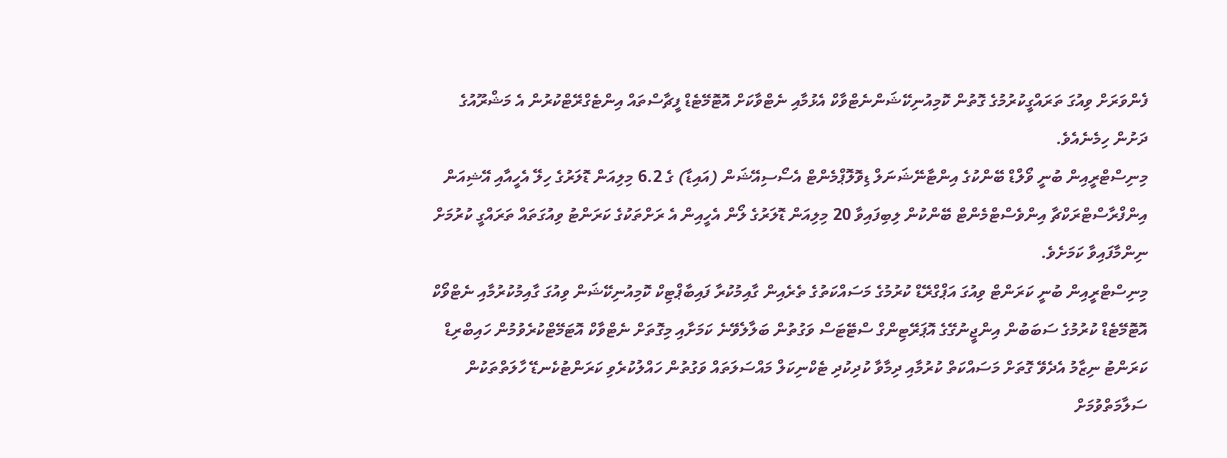ފެންވަރަށް ވިއުގަ ތަރައްގީކުރުމުގެ ގޮތުން ކޮމިއުނިކޭޝަންނެޓްވާކް އެޅުމާއި ނެޓްވާކަށް އޮޓޮމޭޓެޑް ފީޗާސްތައް އިންޓެގްރޭޓްކުރުން އެ މަޝްރޫއުގެ ދަށުން ހިމެނެއެވެ.
މިނިސްޓްރީއިން ބުނީ ވޯލްޑް ބޭންކުގެ އިންޓާނޭޝަނަލް ޑިވޮލޮޕްމެންޓް އެސޯސިއޭޝަން (އައިޑާ) ގެ 6.2 މިލިއަން ޑޮލަރުގެ ހިލޭ އެހީއާއި އޭޝިއަން އިންފްރާސްޓްރަކްޗާ އިންވެސްޓްމެންޓް ބޭންކުން ލިބިފައިވާ 20 މިލިއަން ޑޮލަރުގެ ލޯން އެހީއިން އެ ރަށްތަކުގެ ކަރަންޓު ވިއުގަތައް ތަރައްގީ ކުރުމަށް ނިންމާފައިވާ ކަމަށެވެ.
މިނިސްޓްރީއިން ބުނީ ކަރަންޓް ވިއުގަ އަޕްގްރޭޑް ކުރުމުގެ މަސައްކަތުގެ ތެރެއިން ގާއިމުކުރާ ފައިބާޕްޓިކް ކޮމިއުނިކޭޝަން ވިއުގަ ގާއިމުކުރުމާއި ނެޓްވޯކް އޮޓޮމޭޓެޑް ކުރުމުގެ ސަބަބުން އިންޖީނުގޭގެ އޮޕަރޭޓިންގް ސްޓޭޓަސް ވަގުތުން ބަލާލެވޭނެ ކަމަށާއި މިގޮތަށް ނެޓްވާކް އޮޓަމޭޓްކުރެވުމުން ހައިބްރިޑް ކަރަންޓު ނިޒާމު އެދެވޭ ގޮތަށް މަސައްކަތް ކުރުމާއި ދިމާވާ ކުދިކުދި ޓެކްނިކަލް މައްސަލަތައް ވަގުތުން ހައްލުކުރެވި ކަރަންޓުކެނޑޭ ހާލަތްތަކުން ސަލާމަތްވުމަށް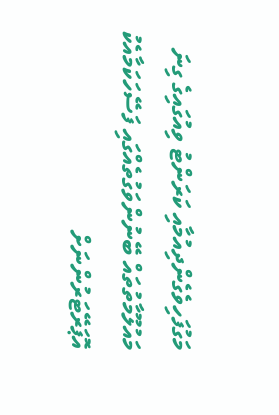މަގުފަހިވެގެންދިއުމާއި ކަރަންޓު ވިއުގައިގެ ގިނަ މައުލޫމާތުތައް ބޭނުންވަގުތެއްގައި ފަސޭހަކަމާއެކު އޮޕަރޭޓަރުންނަށް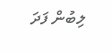ލިބުން ފަދަ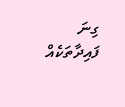ގިނަ ފައިދާތަކެއް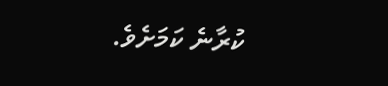ކުރާނެ ކަމަށެވެ.